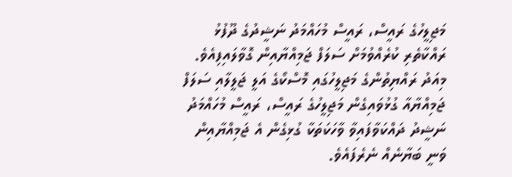މަޖިލީހުގެ ރައީސް، ރައީސް މުހައްމަދު ނަޝީދުގެ ދޫފުޅު ރައްކާތެރި ކުރެއްވުމަށް ސަލަފް ޖަމިއްޔާއިން ގޮވާލައިފިއެވެ.
މިއަދު ރައްޔިތުންގެ މަޖިލީހުގައި މޮސްކޯގެ އަލީ ޖަލީލާއި ސަލަފް ޖަމިއްޔާއާ ގުޅުވައިގެން މަޖިލީހުގެ ރައީސް، ރައީސް މުހައްމަދު ނަޝީދު ދައްކަވާފައިވާ ވާހަކަތަކާ ގުޅިގެން އެ ޖަމިއްޔާއިން ވަނީ ބަޔާނެއް ނެރެފައެވެ.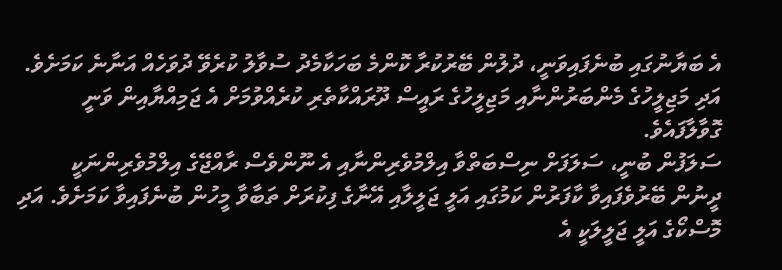އެ ބަޔާނުގައި ބުނެފައިވަނީ، ދުލުން ބޭރުކުރާ ކޮންމެ ބަހަކާމެދު ސުވާލު ކުރެވޭ ދުވަހެއް އަނާނެ ކަމަށެވެ. އަދި މަޖިލީހުގެ މެންބަރުންނާއި މަޖިލީހުގެ ރައީސް ދޫރައްކާތެރި ކުރެއްވުމަށް އެ ޖަމިއްޔާއިން ވަނީ ގޮވާލާފައެވެ.
ސަލަފުން ބުނީ، ސަލަފަށް ނިސްބަތްވާ އިލްމުވެރިންނާއި އެ ނޫންވެސް ރާއްޖޭގެ އިލްމުވެރިންނަކީ ދީނުން ބޭރުވެފައިވާ ކާފަރުން ކަމުގައި އަލީ ޖަލީލާއި އޭނާގެ ފިކުރަށް ތަބާވާ މީހުން ބުނެފައިވާ ކަމަށެވެ. އަދި މޮސްކޯގެ އަލީ ޖަލީލަކީ އެ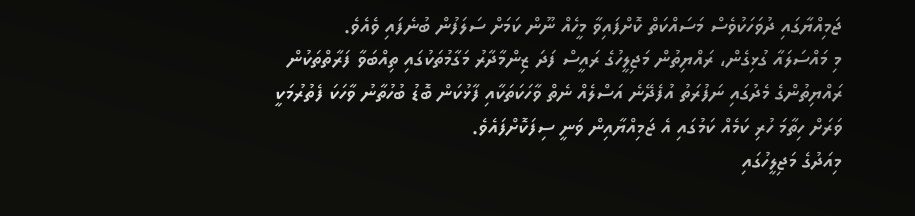ޖަމިއްޔާގައި ދުވަހަކުވެސް މަސައްކަތް ކޮށްފައިވާ މީހެއް ނޫން ކަމަށް ސަލަފުން ބުނެފައި ވެއެވެ.
މި މައްސަލައާ ގުޅިގެން، ރައްޔިތުން މަޖިލީހުގެ ރައީސް ފަދަ ޒިންމާދާރު މަގާމުތަކުގައި ތިއްބަވާ ފަރާތްތަކުން ރައްޔިތުންގެ މެދުގައި ނަފުރަތު އުފެދޭނެ އަސްލެއް ނެތް ވާހަކަތަކާއި ފާޅުކަން ބޮޑު ބުހުތާނު ވާހަކަ ފެތުރުމަކީ ވަރަށް ހިތާމަ ހުރި ކަމެއް ކަމުގައި އެ ޖަމިއްޔާއިން ވަނީ ސިފަކޮށްފައެވެ.
މިއަދުގެ މަޖިލީހުގައި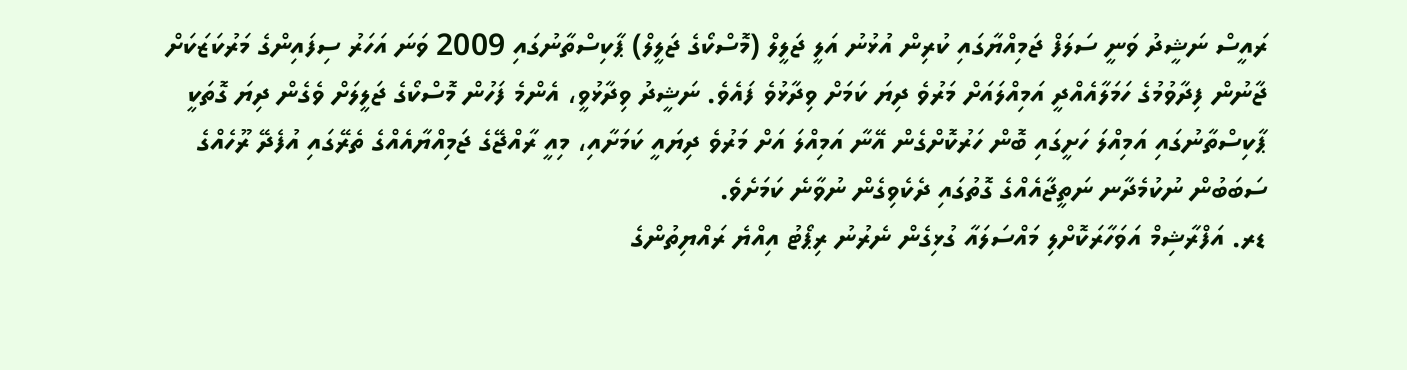ރައީސް ނަޝީދު ވަނީ ސަލަފް ޖަމިއްޔާގައި ކުރިން އުޅުނު އަލީ ޖަލީލް (މޮސްކޯގެ ޖަލީލް) ޕާކިސްތާނުގައި 2009 ވަނަ އަހަރު ސިފައިންގެ މަރުކަޒަކަށް ޖާނުން ފިދާވުމުގެ ހަމަލާއެއްދީ އަމިއްލައަށް މަރުވެ ދިޔަ ކަމަށް ވިދާޅުވެ ފައެވެ. ނަޝީދު ވިދާޅުވީ، އެންމެ ފަހުން މޮސްކޯގެ ޖަލީލަށް ވެގެން ދިޔަ ގޮތަކީ ޕާކިސްތާނުގައި އަމިއްލަ ހަށީގައި ބޮން ހަރުކޮށްގެން އޭނާ އަމިއްލަ އަށް މަރުވެ ދިޔައީ ކަމަށާއި، މިއީ ރާއްޖޭގެ ޖަމިއްޔާއެއްގެ ތެރޭގައި އުފެދޭ ރޫހެއްގެ ސަބަބުން ނުކުމެދާނ ނަތީޖާއެއްގެ ގޮތުގައި ދެކެވިގެން ނުވާނެ ކަމަށެވެ.
ޑރ. އަފްރާޝިމް އަވަހާރަކޮށްލި މައްސަލައާ ގުޅިގެން ނެރުނު ރިޕޯޓު އިއްޔެ ރައްޔިތުންގެ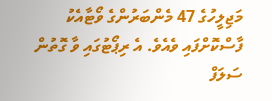މަޖިލީހުގެ 47 މެންބަރުންގެ ވޯޓާއެކު ފާސްކޮށްފައި ވެއެވެ. އެ ރިޕޯޓުގައި ވާ ގޮތުން ސަލަފް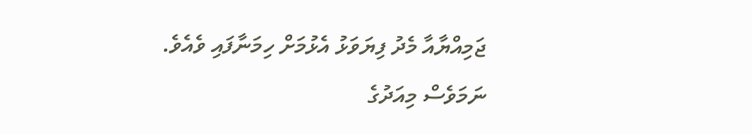ޖަމިއްޔާއާ މެދު ފިޔަވަޅު އެޅުމަށް ހިމަނާފައި ވެއެވެ. ނަމަވެސް މިއަދުގެ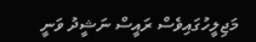މަޖިލީހުގައިވެސް ރައީސް ނަޝީދު ވަނީ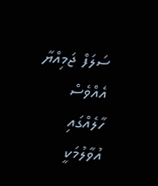ސަލަފް ޖަމިއްޔާ އެއްވެސް ހާލެއްގައި އުވާލުމަކީ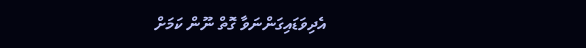އެދިވަޑައިގަންނަވާ ގޮތް ނޫން ކަމަށް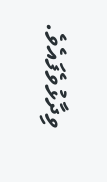ވިދާޅުވެފައެވެ.